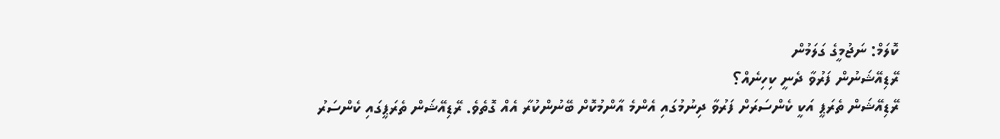ކޮލަމް: ނަޖުމީގެ ގަލަމުން
ރޭޑިއޭޝަނުން ފަރުވާ ދެނީ ކިހިނެއް؟
ރޭޑިއޭޝަން ތެރަޕީ އަކީ ކެންސަރަށް ފަރުވާ ދިނުމުގައި އެންމެ އާންމުކޮށް ބޭނުންކުރާ އެއް ގޮތެވެ. ރޭޑިއޭޝަން ތެރަޕީގައި ކެންސަރު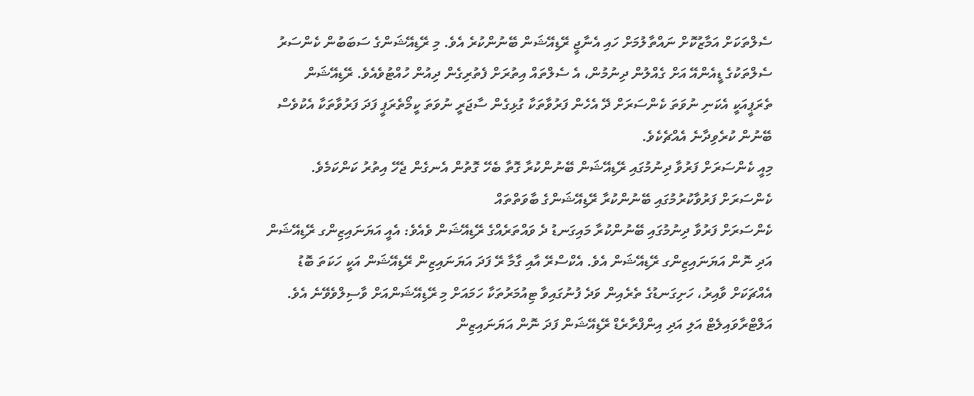ސެލްތަކަށް އަމާޒުކޮށް ނައްތާލުމަށް ހައި އެނާޖީ ރޭޑިއޭޝަން ބޭނުންކުރެ އެވެ. މި ރޭޑިއޭޝަންގެ ސަބަބުން ކެންސަރު ސެލްތަކުގެ ޑީއެންއޭ އަށް ގެއްލުން ދިނުމުން، އެ ސެލްތައް އިތުރަށް ފެތުރިގެން ދިއުން ހުއްޓުވެއެވެ. ރޭޑިއޭޝަން ތެރަޕީއަކީ އެކަނި ނުވަތަ ކެންސަރަށް ދޭ އެހެން ފަރުވާތަކާ ގުޅިގެން ސާޖަރީ ނުވަތަ ކީމޯތެރަޕީ ފަދަ ފަރުވާތަކާ އެކުވެސް ބޭނުން ކުރެވިދާނެ އެއްޗެކެވެ.
މިއީ ކެންސަރަށް ފަރުވާ ދިނުމުގައި ރޭޑިއޭޝަން ބޭނުންކުރާ ގޮތާ ބެހޭ ގޮތުން އެނގެން ޖެހޭ އިތުރު ކަންކަމެވެ.
ކެންސަރަށް ފަރުވާކުރުމުގައި ބޭނުންކުރާ ރޭޑިއޭޝަންގެ ބާވަތްތައް
ކެންސަރަށް ފަރުވާ ދިނުމުގައި ބޭނުންކުރާ މައިގަނޑު ދެ ވައްތަރެއްގެ ރޭޑިއޭޝަން ވެއެވެ: އެއީ އަޔަނައިޒިންގ ރޭޑިއޭޝަން އަދި ނޮން އަޔަނައިޒިންގ ރޭޑިއޭޝަން އެވެ. އެކްސްރޭ އާއި ގާމާ ރޭ ފަދަ އަޔަނައިޒިން ރޭޑިއޭޝަން އަކީ ހަކަތަ ބޮޑު އެއްޗަކަށް ވާއިރު، ހަށިގަނޑުގެ ތެރެއިން ވަދެ ފުނުގައިވާ ޓިއުމަރުތަކާ ހަމައަށް މި ރޭޑިއޭޝަންއަށް ވާސިލްވެވޭނެ އެވެ. އަލްޓްރާވައިލެޓް އަލި އަދި އިންފްރާރެޑް ރޭޑިއޭޝަން ފަދަ ނޮން އަޔަނައިޒިން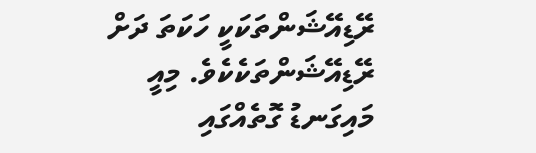ރޭޑިއޭޝަންތަކަކީ ހަކަތަ ދަށް ރޭޑިއޭޝަންތަކެކެވެ. މިއީ މައިގަނޑު ގޮތެއްގައި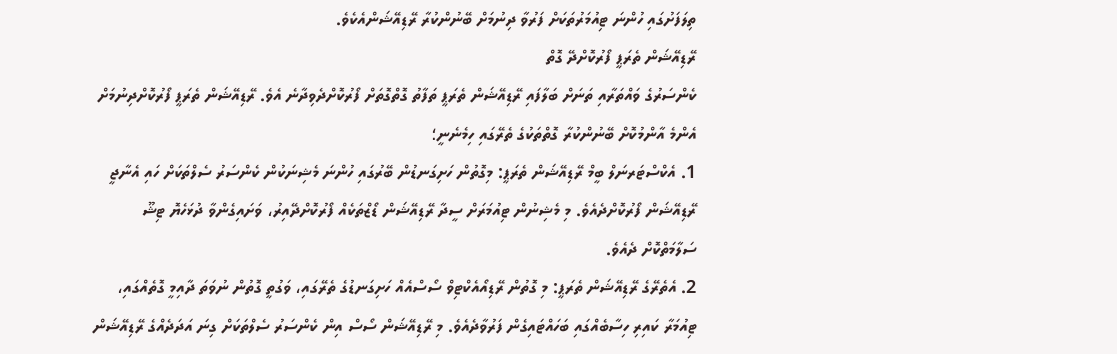ތިލަފަށުގައި ހުންނަ ޓިއުމަރުތަކަށް ފަރުވާ ދިނުމަށް ބޭނުންކުރާ ރޭޑިއޭޝަންއެކެވެ.
ރޭޑިއޭޝަން ތެރަޕީ ފޯރުކޮށްދޭ ގޮތް
ކެންސަރުގެ ވައްތަރާއި ތަނަށް ބަލާފައި ރޭޑިއޭޝަން ތެރަޕީ ތަފާތު ގޮތްގޮތަށް ފޯރުކޮށްދެވިދާނެ އެވެ. ރޭޑިއޭޝަން ތެރަޕީ ފޯރުކޮށްދިނުމަށް އެންމެ އާންމުކޮށް ބޭނުންކުރާ ގޮތްތަކުގެ ތެރޭގައި ހިމެނެނީ؛
1. އެކްސްޓަރނަލް ބީމް ރޭޑިއޭޝަން ތެރަޕީ: މިގޮތުން ހަށިގަނޑުން ބޭރުގައި ހުންނަ މެޝިނަކުން ކެންސަރު ސެލްތަކަށް ހައި އެނާޖީ ރޭޑިއޭޝަން ފޯރުކޮށްދެއެވެ. މި މެޝިނުން ޓިއުމަރަށް ސީދާ ރޭޑިއޭޝަން ޑޯޒްތަކެއް ފޯރުކޮށްދޭއިރު، ވަށައިގެންވާ ދުޅަހެޔޮ ޓިޝޫ ސަލާމަތްކޮށް ދެއެވެ.
2. އެތެރޭގެ ރޭޑިއޭޝަން ތެރަޕީ: މި ގޮތުން ރޭޑިއޯއެކްޓިވް ސޯސްއެއް ހަށިގަނޑުގެ ތެރޭގައި، ވަގުތީ ގޮތުން ނުވަތަ ދާއިމީ ގޮތެއްގައި، ޓިއުމަރާ ކައިރި ހިސާބެއްގައި ބަހައްޓައިގެން ފަރުވާދެއެވެ. މި ރޭޑިއޭޝަން ސޯސް އިން ކެންސަރު ސެލްތަކަށް ގިނަ އަދަދެއްގެ ރޭޑިއޭޝަން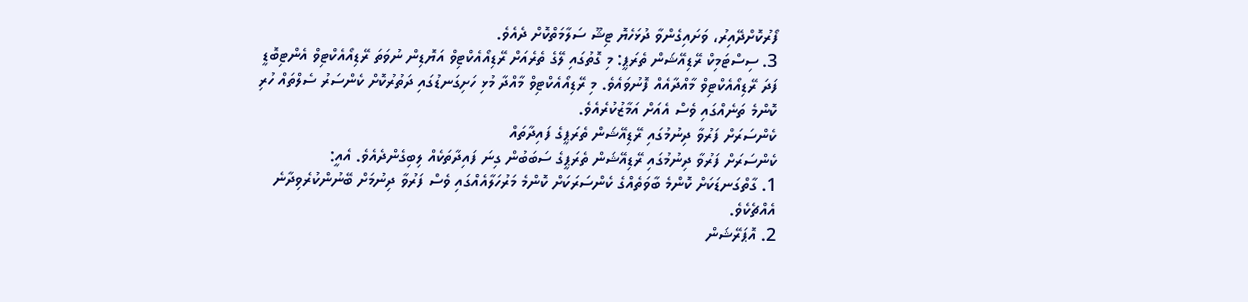ފޯރުކޮށްދޭއިރު، ވަށައިގެންވާ ދުޅަހެޔޮ ޓިޝޫ ސަލާމަތްކޮށް ދެއެވެ.
3. ސިސްޓަމިކް ރޭޑިއޭޝަން ތެރަޕީ: މި ގޮތުގައި ލޭގެ ތެރެއަށް ރޭޑިއޯއެކްޓިވް އަޔޮޑިން ނުވަތަ ރޭޑިއޯއެކްޓިވް އެންޓިބޮޑީ ފަދަ ރޭޑިއޯއެކްޓިވް މާއްދާއެއް ފޮނުވައެވެ. މި ރޭޑިއޯއެކްޓިވް މާއްދާ މުޅި ހަށިގަނޑުގައި ދަތުރުކޮށް ކެންސަރު ސެލްތައް ހުރި ކޮންމެ ތަނެއްގައި ވެސް އެއަށް އަމާޒުކުރެއެވެ.
ކެންސަރަށް ފަރުވާ ދިނުމުގައި ރޭޑިއޭޝަން ތެރަޕީގެ ފައިދާތައް
ކެންސަރަށް ފަރުވާ ދިނުމުގައި ރޭޑިއޭޝަން ތެރަޕީގެ ސަބަބުން ގިނަ ފައިދާތަކެއް ލިބިގެންދެއެވެ. އެއީ:
1. ގާތްގަނޑަކަށް ކޮންމެ ބާވަތެއްގެ ކެންސަރަކަށް ކޮންމެ މަރުހަލާއެއްގައި ވެސް ފަރުވާ ދިނުމަށް ބޭނުންކުރެވިދާނެ އެއްޗެކެވެ.
2. އޮޕަރޭޝަން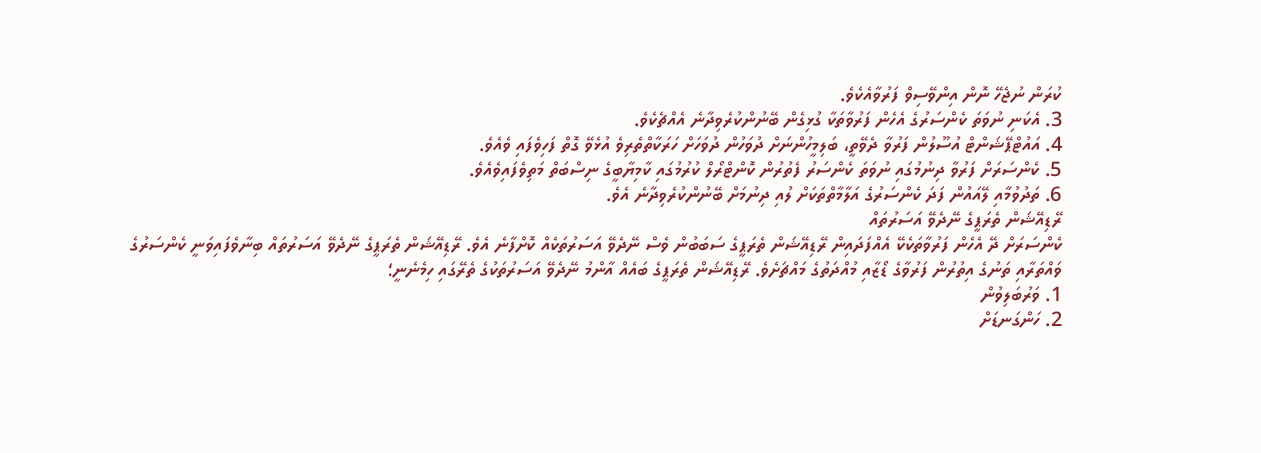ކުރަން ނުޖެހޭ ނޮން އިންވޭސިވް ފަރުވާއެކެވެ.
3. އެކަނި ނުވަތަ ކެންސަރުގެ އެހެން ފަރުވާތަކާ ގުޅިގެން ބޭނުންކުރެވިދާނެ އެއްޗެކެވެ.
4. އައުޓްޕޭޝަންޓް އުސޫލުން ފަރުވާ ދެވޭތީ، ބަލިމީހުންނަށް ދުވަހުން ދުވަހަށް ހަރަކާތްތެރިވެ އުޅެވޭ ގޮތް ފަހިވެފައި ވެއެވެ.
5. ކެންސަރަށް ފަރުވާ ދިނުމުގައި ނުވަތަ ކެންސަރު ފެތުރުން ކޮންޓްރޯލް ކުރުމުގައި ކާމިޔާބީގެ ނިސްބަތް މަތިވެފައިވެއެވެ.
6. ތަދުވުމާއި ލޭއައުން ފަދަ ކެންސަރުގެ އަލާމާތްތަކަށް ލުއި ދިނުމަށް ބޭނުންކުރެވިދާނެ އެވެ.
ރޭޑިއޭޝަން ތެރަޕީގެ ނޭދެވޭ އަސަރުތައް
ކެންސަރަށް ދޭ އެހެން ފަރުވާތަކެކޭ އެއްފަދައިން ރޭޑިއޭޝަން ތެރަޕީގެ ސަބަބުން ވެސް ނޭދެވޭ އަސަރުތަކެއް ކޮށްފާނެ އެވެ. ރޭޑިއޭޝަން ތެރަޕީގެ ނޭދެވޭ އަސަރުތައް ބިނާވެފައިވަނީ ކެންސަރުގެ ވައްތަރާއި ތަނުގެ އިތުރުން ފަރުވާގެ ޑޯޒާއި މުއްދަތުގެ މައްޗަށެވެ. ރޭޑިއޭޝަން ތެރަޕީގެ ބައެއް އާންމު ނޭދެވޭ އަސަރުތަކުގެ ތެރޭގައި ހިމެނެނީ؛
1. ވަރުބަލިވުން
2. ހަންގަނޑަށް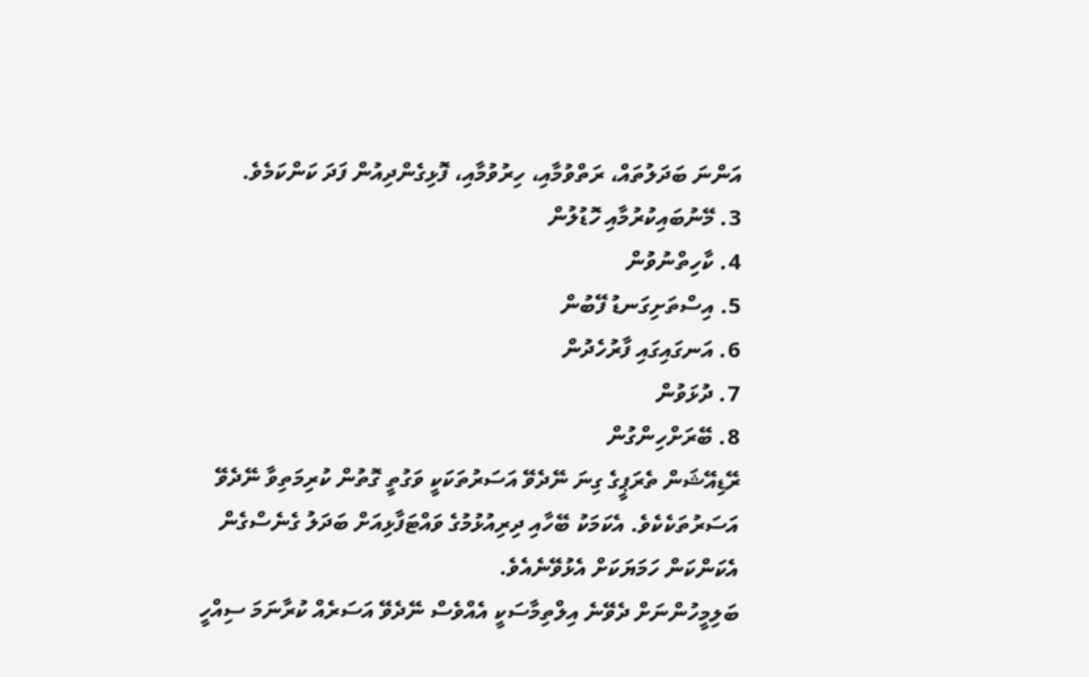އަންނަ ބަދަލުތައް، ރަތްވުމާއި، ހިރުވުމާއި، ފޮޅިގެންދިއުން ފަދަ ކަންކަމެވެ.
3. މޭނުބައިކުރުމާއި ހޮޑުލުން
4. ކާހިތްނުވުން
5. އިސްތަށިގަނޑު ފޭބުން
6. އަނގައިގައި ފާރުހެދުން
7. ދުޅަވުން
8. ބޭރަށްހިންގުން
ރޭޑިއޭޝަން ތެރަޕީގެ ގިނަ ނޭދެވޭ އަސަރުތަކަކީ ވަގުތީ ގޮތުން ކުރިމަތިވާ ނޭދެވޭ އަސަރުތަކެކެވެ. އެކަމަކު ބޭހާއި ދިރިއުޅުމުގެ ވައްޓަފާޅިއަށް ބަދަލު ގެނެސްގެން އެކަންކަން ހަމަޔަކަށް އެޅުވޭނެއެވެ.
ބަލިމީހުންނަށް ދެވޭނެ އިލްތިމާސަކީ އެއްވެސް ނޭދެވޭ އަސަރެއް ކުރާނަމަ ސިއްހީ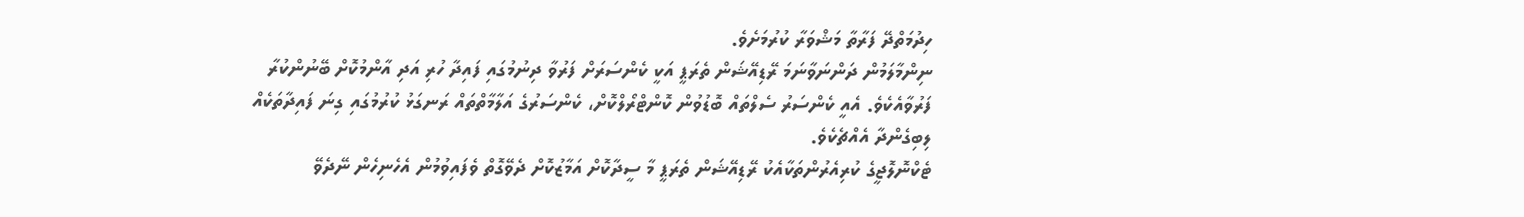ހިދުމަތްދޭ ފަރާތާ މަޝްވަރާ ކުރުމަށެވެ.
ނިންމާލަމުން ދަންނަވާނަމަ ރޭޑިއޭޝަން ތެރަޕީ އަކީ ކެންސަރަށް ފަރުވާ ދިނުމުގައި ފައިދާ ހުރި އަދި އާންމުކޮށް ބޭނުންކުރާ ފަރުވާއެކެވެ. އެއީ ކެންސަރު ސެލްތައް ބޮޑުވުން ކޮންޓްރޯލްކޮށް، ކެންސަރުގެ އަލާމާތްތައް ރަނގަޅު ކުރުމުގައި ގިނަ ފައިދާތަކެއް ލިބިގެންދާ އެއްޗެކެވެ.
ޓެކްނޮލޮޖީގެ ކުރިއެރުންތަކާއެކު ރޭޑިއޭޝަން ތެރަޕީ މާ ސީދާކޮށް އަމާޒުކޮށް ދެވޭގޮތް ވެފައިވުމުން އެހެނިހެން ނޭދެވޭ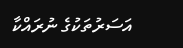އަސަރުތަކުގެ ނުރައްކާ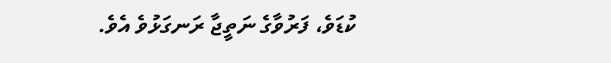ކުޑަވެ، ފަރުވާގެ ނަތީޖާ ރަނގަޅުވެ އެވެ.